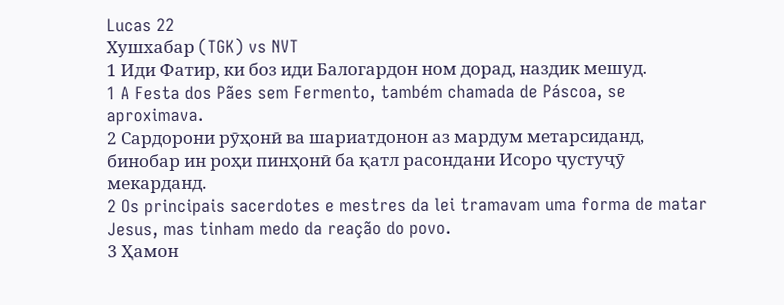Lucas 22
Хушхабар (TGK) vs NVT
1 Иди Фатир, ки боз иди Балогардон ном дорад, наздик мешуд.
1 A Festa dos Pães sem Fermento, também chamada de Páscoa, se aproximava.
2 Сардорони рӯҳонӣ ва шариатдонон аз мардум метарсиданд, бинобар ин роҳи пинҳонӣ ба қатл расондани Исоро ҷустуҷӯ мекарданд.
2 Os principais sacerdotes e mestres da lei tramavam uma forma de matar Jesus, mas tinham medo da reação do povo.
3 Ҳамон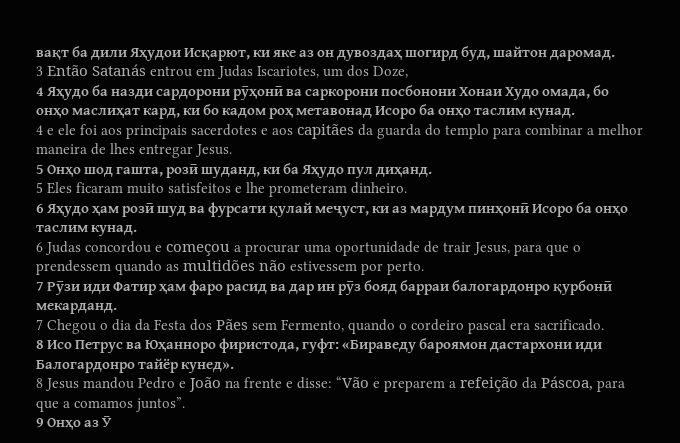вақт ба дили Яҳудои Исқарют, ки яке аз он дувоздаҳ шогирд буд, шайтон даромад.
3 Então Satanás entrou em Judas Iscariotes, um dos Doze,
4 Яҳудо ба назди сардорони рӯҳонӣ ва саркорони посбонони Хонаи Худо омада, бо онҳо маслиҳат кард, ки бо кадом роҳ метавонад Исоро ба онҳо таслим кунад.
4 e ele foi aos principais sacerdotes e aos capitães da guarda do templo para combinar a melhor maneira de lhes entregar Jesus.
5 Онҳо шод гашта, розӣ шуданд, ки ба Яҳудо пул диҳанд.
5 Eles ficaram muito satisfeitos e lhe prometeram dinheiro.
6 Яҳудо ҳам розӣ шуд ва фурсати қулай меҷуст, ки аз мардум пинҳонӣ Исоро ба онҳо таслим кунад.
6 Judas concordou e começou a procurar uma oportunidade de trair Jesus, para que o prendessem quando as multidões não estivessem por perto.
7 Рӯзи иди Фатир ҳам фаро расид ва дар ин рӯз бояд барраи балогардонро қурбонӣ мекарданд.
7 Chegou o dia da Festa dos Pães sem Fermento, quando o cordeiro pascal era sacrificado.
8 Исо Петрус ва Юҳанноро фиристода, гуфт: «Бираведу бароямон дастархони иди Балогардонро тайёр кунед».
8 Jesus mandou Pedro e João na frente e disse: “Vão e preparem a refeição da Páscoa, para que a comamos juntos”.
9 Онҳо аз Ӯ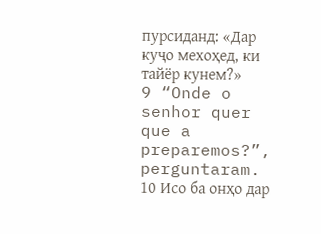пурсиданд: «Дар куҷо мехоҳед, ки тайёр кунем?»
9 “Onde o senhor quer que a preparemos?”, perguntaram.
10 Исо ба онҳо дар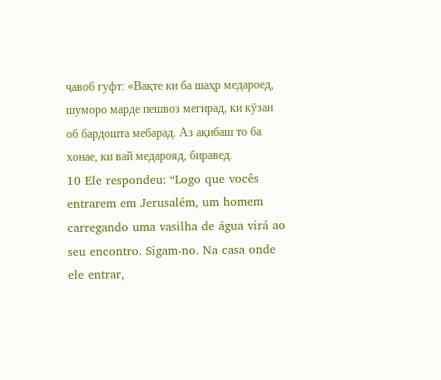ҷавоб гуфт: «Вақте ки ба шаҳр медароед, шуморо марде пешвоз мегирад, ки кӯзаи об бардошта мебарад. Аз ақибаш то ба хонае, ки вай медарояд, биравед.
10 Ele respondeu: “Logo que vocês entrarem em Jerusalém, um homem carregando uma vasilha de água virá ao seu encontro. Sigam-no. Na casa onde ele entrar,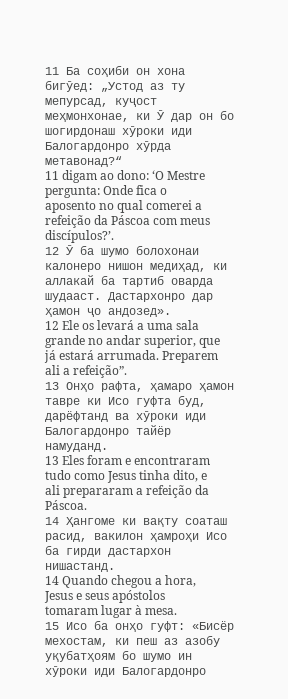11 Ба соҳиби он хона бигӯед: „Устод аз ту мепурсад, куҷост меҳмонхонае, ки Ӯ дар он бо шогирдонаш хӯроки иди Балогардонро хӯрда метавонад?“
11 digam ao dono: ‘O Mestre pergunta: Onde fica o aposento no qual comerei a refeição da Páscoa com meus discípulos?’.
12 Ӯ ба шумо болохонаи калонеро нишон медиҳад, ки аллакай ба тартиб оварда шудааст. Дастархонро дар ҳамон ҷо андозед».
12 Ele os levará a uma sala grande no andar superior, que já estará arrumada. Preparem ali a refeição”.
13 Онҳо рафта, ҳамаро ҳамон тавре ки Исо гуфта буд, дарёфтанд ва хӯроки иди Балогардонро тайёр намуданд.
13 Eles foram e encontraram tudo como Jesus tinha dito, e ali prepararam a refeição da Páscoa.
14 Ҳангоме ки вақту соаташ расид, вакилон ҳамроҳи Исо ба гирди дастархон нишастанд.
14 Quando chegou a hora, Jesus e seus apóstolos tomaram lugar à mesa.
15 Исо ба онҳо гуфт: «Бисёр мехостам, ки пеш аз азобу уқубатҳоям бо шумо ин хӯроки иди Балогардонро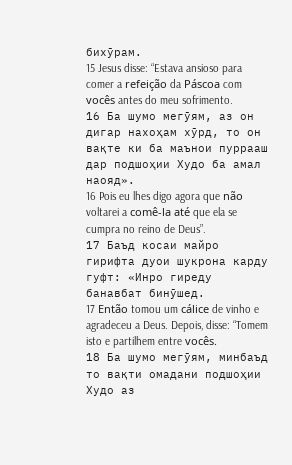бихӯрам.
15 Jesus disse: “Estava ansioso para comer a refeição da Páscoa com vocês antes do meu sofrimento.
16 Ба шумо мегӯям, аз он дигар нахоҳам хӯрд, то он вақте ки ба маънои пуррааш дар подшоҳии Худо ба амал наояд».
16 Pois eu lhes digo agora que não voltarei a comê-la até que ela se cumpra no reino de Deus”.
17 Баъд косаи майро гирифта дуои шукрона карду гуфт: «Инро гиреду банавбат бинӯшед.
17 Então tomou um cálice de vinho e agradeceu a Deus. Depois, disse: “Tomem isto e partilhem entre vocês.
18 Ба шумо мегӯям, минбаъд то вақти омадани подшоҳии Худо аз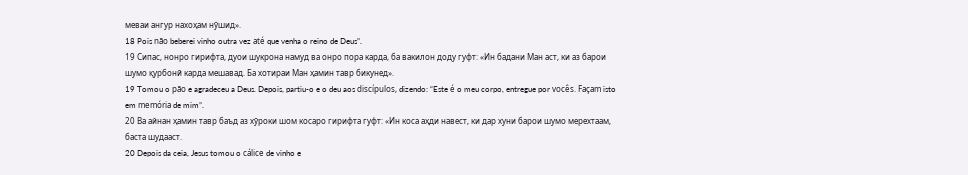меваи ангур нахоҳам нӯшид».
18 Pois não beberei vinho outra vez até que venha o reino de Deus”.
19 Сипас, нонро гирифта, дуои шукрона намуд ва онро пора карда, ба вакилон доду гуфт: «Ин бадани Ман аст, ки аз барои шумо қурбонӣ карда мешавад. Ба хотираи Ман ҳамин тавр бикунед».
19 Tomou o pão e agradeceu a Deus. Depois, partiu-o e o deu aos discípulos, dizendo: “Este é o meu corpo, entregue por vocês. Façam isto em memória de mim”.
20 Ва айнан ҳамин тавр баъд аз хӯроки шом косаро гирифта гуфт: «Ин коса аҳди навест, ки дар хуни барои шумо мерехтаам, баста шудааст.
20 Depois da ceia, Jesus tomou o cálice de vinho e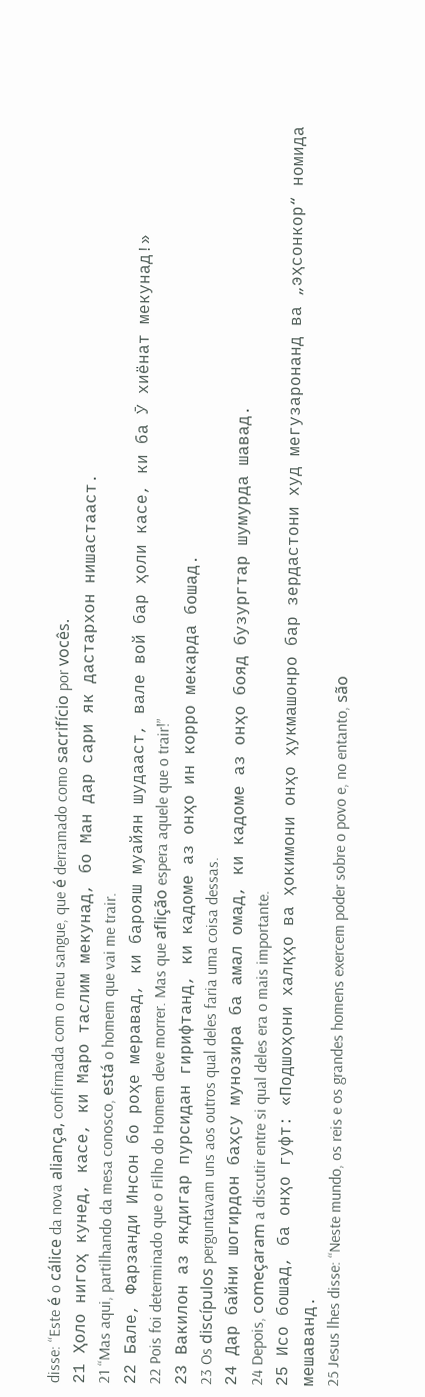disse: “Este é o cálice da nova aliança, confirmada com o meu sangue, que é derramado como sacrifício por vocês.
21 Ҳоло нигоҳ кунед, касе, ки Маро таслим мекунад, бо Ман дар сари як дастархон нишастааст.
21 “Mas aqui, partilhando da mesa conosco, está o homem que vai me trair.
22 Бале, Фарзанди Инсон бо роҳе меравад, ки барояш муайян шудааст, вале вой бар ҳоли касе, ки ба Ӯ хиёнат мекунад!»
22 Pois foi determinado que o Filho do Homem deve morrer. Mas que aflição espera aquele que o trair!”
23 Вакилон аз якдигар пурсидан гирифтанд, ки кадоме аз онҳо ин корро мекарда бошад.
23 Os discípulos perguntavam uns aos outros qual deles faria uma coisa dessas.
24 Дар байни шогирдон баҳсу мунозира ба амал омад, ки кадоме аз онҳо бояд бузургтар шумурда шавад.
24 Depois, começaram a discutir entre si qual deles era o mais importante.
25 Исо бошад, ба онҳо гуфт: «Подшоҳони халқҳо ва ҳокимони онҳо ҳукмашонро бар зердастони худ мегузаронанд ва „эҳсонкор“ номида мешаванд.
25 Jesus lhes disse: “Neste mundo, os reis e os grandes homens exercem poder sobre o povo e, no entanto, são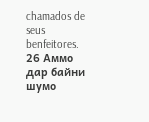chamados de seus benfeitores.
26 Аммо дар байни шумо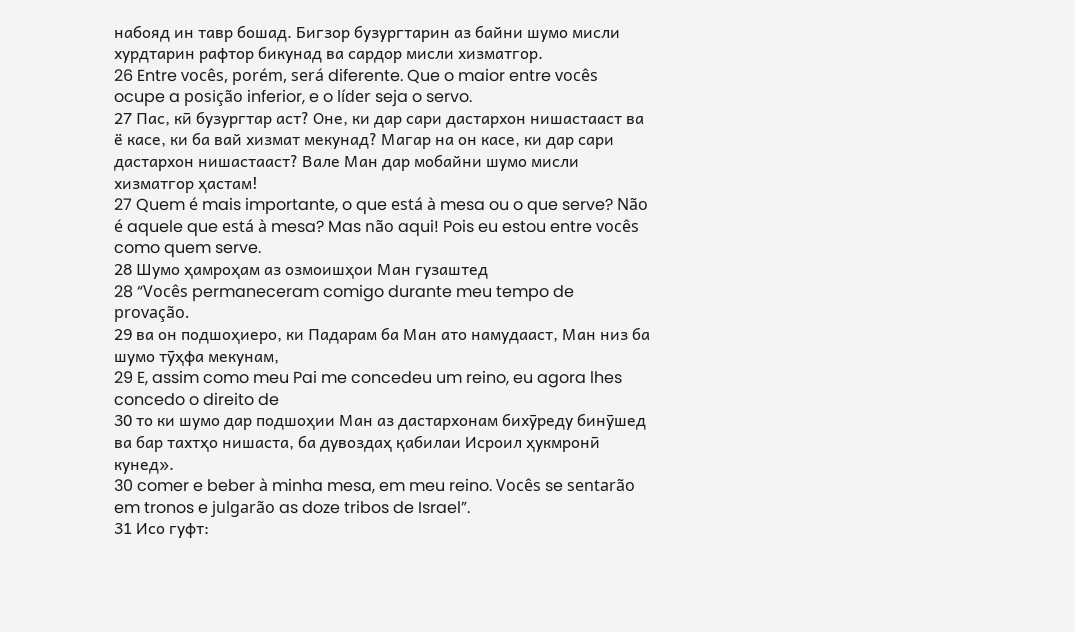набояд ин тавр бошад. Бигзор бузургтарин аз байни шумо мисли хурдтарин рафтор бикунад ва сардор мисли хизматгор.
26 Entre vocês, porém, será diferente. Que o maior entre vocês ocupe a posição inferior, e o líder seja o servo.
27 Пас, кӣ бузургтар аст? Оне, ки дар сари дастархон нишастааст ва ё касе, ки ба вай хизмат мекунад? Магар на он касе, ки дар сари дастархон нишастааст? Вале Ман дар мобайни шумо мисли хизматгор ҳастам!
27 Quem é mais importante, o que está à mesa ou o que serve? Não é aquele que está à mesa? Mas não aqui! Pois eu estou entre vocês como quem serve.
28 Шумо ҳамроҳам аз озмоишҳои Ман гузаштед
28 “Vocês permaneceram comigo durante meu tempo de provação.
29 ва он подшоҳиеро, ки Падарам ба Ман ато намудааст, Ман низ ба шумо тӯҳфа мекунам,
29 E, assim como meu Pai me concedeu um reino, eu agora lhes concedo o direito de
30 то ки шумо дар подшоҳии Ман аз дастархонам бихӯреду бинӯшед ва бар тахтҳо нишаста, ба дувоздаҳ қабилаи Исроил ҳукмронӣ кунед».
30 comer e beber à minha mesa, em meu reino. Vocês se sentarão em tronos e julgarão as doze tribos de Israel”.
31 Исо гуфт: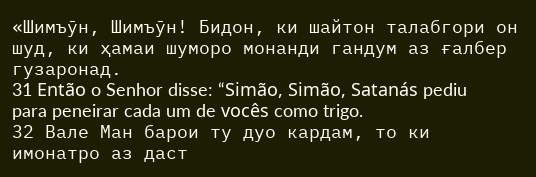«Шимъӯн, Шимъӯн! Бидон, ки шайтон талабгори он шуд, ки ҳамаи шуморо монанди гандум аз ғалбер гузаронад.
31 Então o Senhor disse: “Simão, Simão, Satanás pediu para peneirar cada um de vocês como trigo.
32 Вале Ман барои ту дуо кардам, то ки имонатро аз даст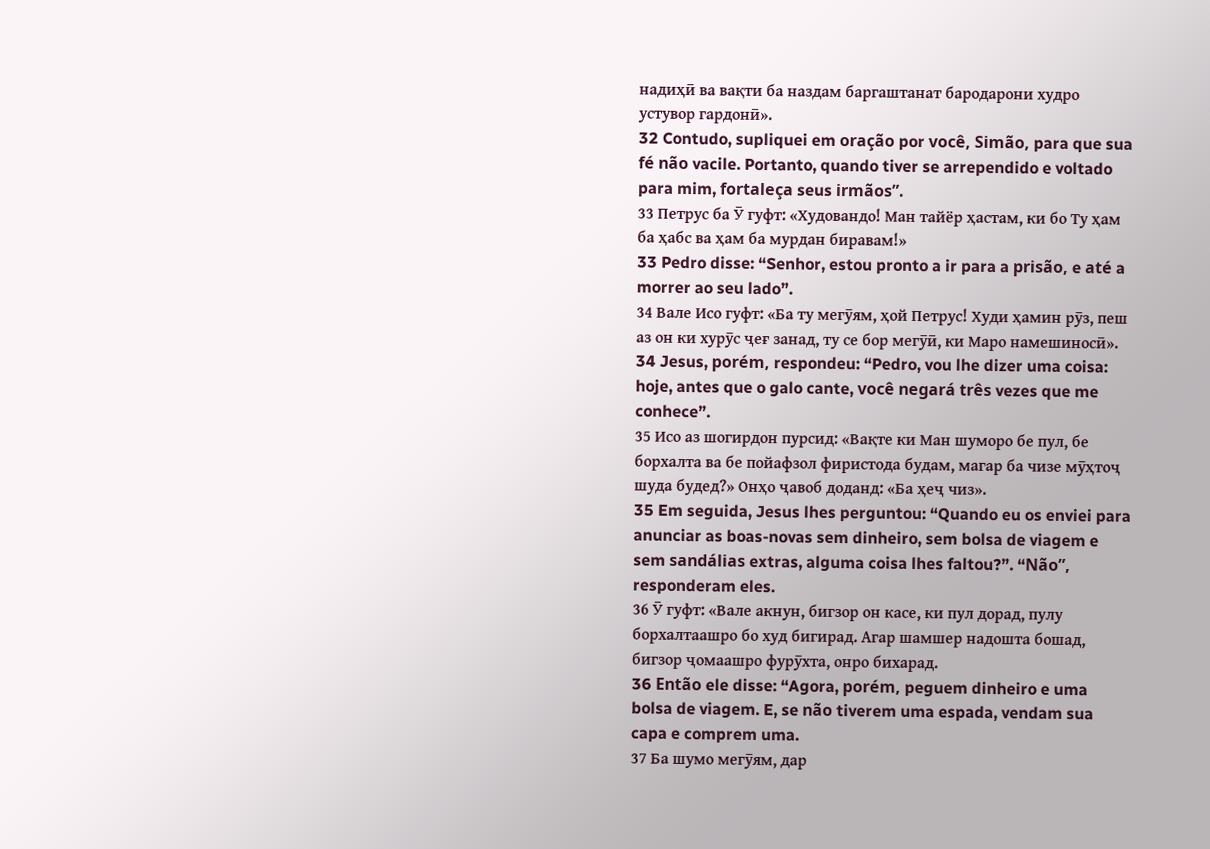надиҳӣ ва вақти ба наздам баргаштанат бародарони худро устувор гардонӣ».
32 Contudo, supliquei em oração por você, Simão, para que sua fé não vacile. Portanto, quando tiver se arrependido e voltado para mim, fortaleça seus irmãos”.
33 Петрус ба Ӯ гуфт: «Худовандо! Ман тайёр ҳастам, ки бо Ту ҳам ба ҳабс ва ҳам ба мурдан биравам!»
33 Pedro disse: “Senhor, estou pronto a ir para a prisão, e até a morrer ao seu lado”.
34 Вале Исо гуфт: «Ба ту мегӯям, ҳой Петрус! Худи ҳамин рӯз, пеш аз он ки хурӯс ҷеғ занад, ту се бор мегӯӣ, ки Маро намешиносӣ».
34 Jesus, porém, respondeu: “Pedro, vou lhe dizer uma coisa: hoje, antes que o galo cante, você negará três vezes que me conhece”.
35 Исо аз шогирдон пурсид: «Вақте ки Ман шуморо бе пул, бе борхалта ва бе пойафзол фиристода будам, магар ба чизе мӯҳтоҷ шуда будед?» Онҳо ҷавоб доданд: «Ба ҳеҷ чиз».
35 Em seguida, Jesus lhes perguntou: “Quando eu os enviei para anunciar as boas-novas sem dinheiro, sem bolsa de viagem e sem sandálias extras, alguma coisa lhes faltou?”. “Não”, responderam eles.
36 Ӯ гуфт: «Вале акнун, бигзор он касе, ки пул дорад, пулу борхалтаашро бо худ бигирад. Агар шамшер надошта бошад, бигзор ҷомаашро фурӯхта, онро бихарад.
36 Então ele disse: “Agora, porém, peguem dinheiro e uma bolsa de viagem. E, se não tiverem uma espada, vendam sua capa e comprem uma.
37 Ба шумо мегӯям, дар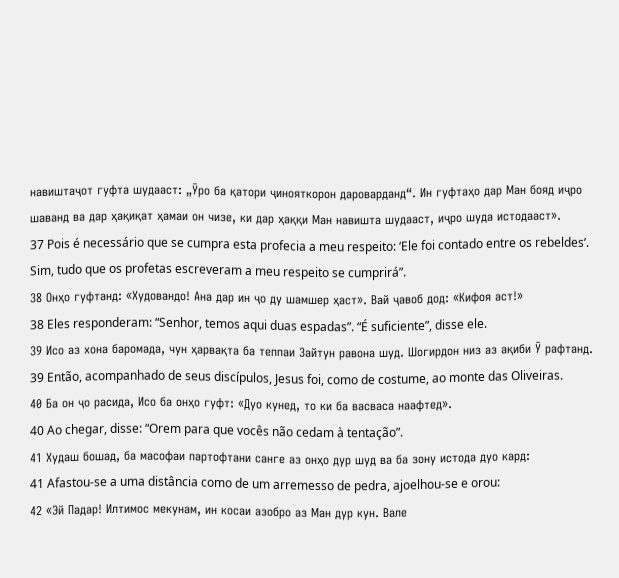навиштаҷот гуфта шудааст: „Ӯро ба қатори ҷинояткорон дароварданд“. Ин гуфтаҳо дар Ман бояд иҷро шаванд ва дар ҳақиқат ҳамаи он чизе, ки дар ҳаққи Ман навишта шудааст, иҷро шуда истодааст».
37 Pois é necessário que se cumpra esta profecia a meu respeito: ‘Ele foi contado entre os rebeldes’. Sim, tudo que os profetas escreveram a meu respeito se cumprirá”.
38 Онҳо гуфтанд: «Худовандо! Ана дар ин ҷо ду шамшер ҳаст». Вай ҷавоб дод: «Кифоя аст!»
38 Eles responderam: “Senhor, temos aqui duas espadas”. “É suficiente”, disse ele.
39 Исо аз хона баромада, чун ҳарвақта ба теппаи Зайтун равона шуд. Шогирдон низ аз ақиби Ӯ рафтанд.
39 Então, acompanhado de seus discípulos, Jesus foi, como de costume, ao monte das Oliveiras.
40 Ба он ҷо расида, Исо ба онҳо гуфт: «Дуо кунед, то ки ба васваса наафтед».
40 Ao chegar, disse: “Orem para que vocês não cedam à tentação”.
41 Худаш бошад, ба масофаи партофтани санге аз онҳо дур шуд ва ба зону истода дуо кард:
41 Afastou-se a uma distância como de um arremesso de pedra, ajoelhou-se e orou:
42 «Эй Падар! Илтимос мекунам, ин косаи азобро аз Ман дур кун. Вале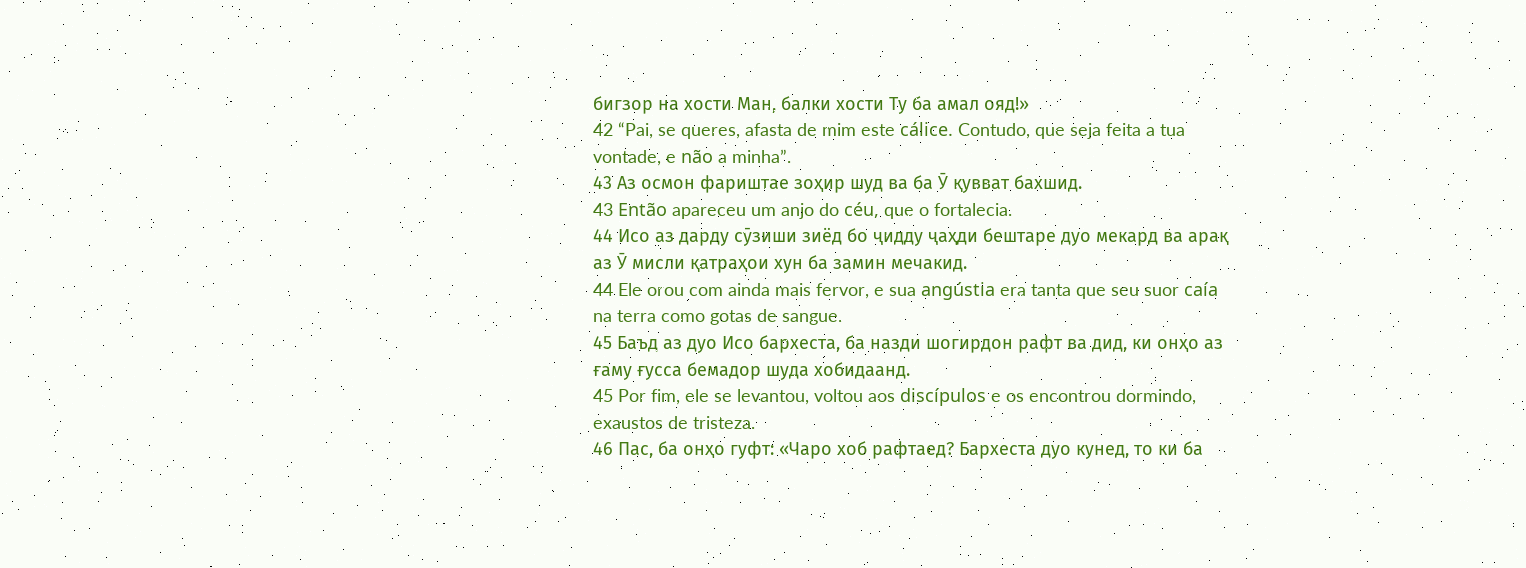бигзор на хости Ман, балки хости Ту ба амал ояд!»
42 “Pai, se queres, afasta de mim este cálice. Contudo, que seja feita a tua vontade, e não a minha”.
43 Аз осмон фариштае зоҳир шуд ва ба Ӯ қувват бахшид.
43 Então apareceu um anjo do céu, que o fortalecia.
44 Исо аз дарду сӯзиши зиёд бо ҷидду ҷаҳди бештаре дуо мекард ва арақ аз Ӯ мисли қатраҳои хун ба замин мечакид.
44 Ele orou com ainda mais fervor, e sua angústia era tanta que seu suor caía na terra como gotas de sangue.
45 Баъд аз дуо Исо бархеста, ба назди шогирдон рафт ва дид, ки онҳо аз ғаму ғусса бемадор шуда хобидаанд.
45 Por fim, ele se levantou, voltou aos discípulos e os encontrou dormindo, exaustos de tristeza.
46 Пас, ба онҳо гуфт: «Чаро хоб рафтаед? Бархеста дуо кунед, то ки ба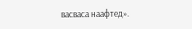васваса наафтед».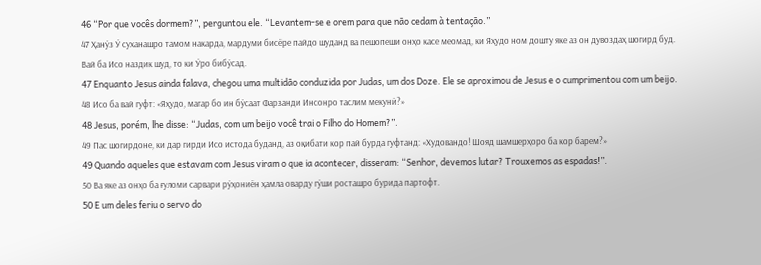46 “Por que vocês dormem?”, perguntou ele. “Levantem-se e orem para que não cedam à tentação.”
47 Ҳанӯз Ӯ суханашро тамом накарда, мардуми бисёре пайдо шуданд ва пешопеши онҳо касе меомад, ки Яҳудо ном дошту яке аз он дувоздаҳ шогирд буд. Вай ба Исо наздик шуд, то ки Ӯро бибӯсад.
47 Enquanto Jesus ainda falava, chegou uma multidão conduzida por Judas, um dos Doze. Ele se aproximou de Jesus e o cumprimentou com um beijo.
48 Исо ба вай гуфт: «Яҳудо, магар бо ин бӯсаат Фарзанди Инсонро таслим мекунӣ?»
48 Jesus, porém, lhe disse: “Judas, com um beijo você trai o Filho do Homem?”.
49 Пас шогирдоне, ки дар гирди Исо истода буданд, аз оқибати кор пай бурда гуфтанд: «Худовандо! Шояд шамшерҳоро ба кор барем?»
49 Quando aqueles que estavam com Jesus viram o que ia acontecer, disseram: “Senhor, devemos lutar? Trouxemos as espadas!”.
50 Ва яке аз онҳо ба ғуломи сарвари рӯҳониён ҳамла оварду гӯши росташро бурида партофт.
50 E um deles feriu o servo do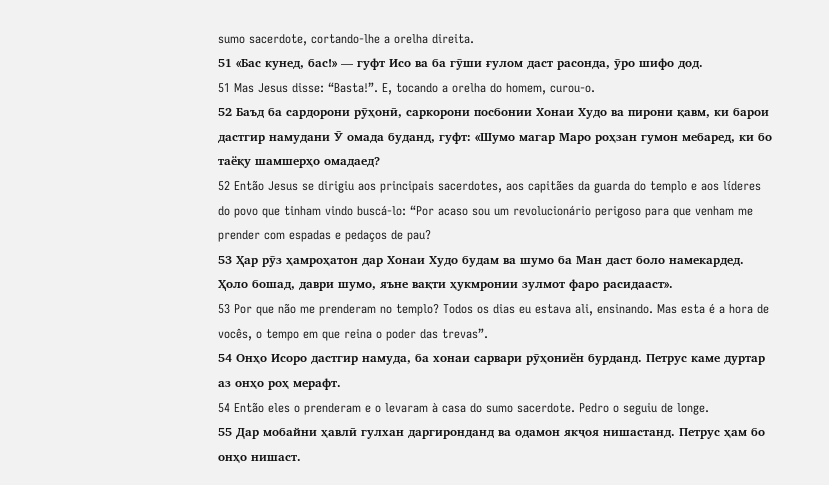sumo sacerdote, cortando-lhe a orelha direita.
51 «Бас кунед, бас!» — гуфт Исо ва ба гӯши ғулом даст расонда, ӯро шифо дод.
51 Mas Jesus disse: “Basta!”. E, tocando a orelha do homem, curou-o.
52 Баъд ба сардорони рӯҳонӣ, саркорони посбонии Хонаи Худо ва пирони қавм, ки барои дастгир намудани Ӯ омада буданд, гуфт: «Шумо магар Маро роҳзан гумон мебаред, ки бо таёқу шамшерҳо омадаед?
52 Então Jesus se dirigiu aos principais sacerdotes, aos capitães da guarda do templo e aos líderes do povo que tinham vindo buscá-lo: “Por acaso sou um revolucionário perigoso para que venham me prender com espadas e pedaços de pau?
53 Ҳар рӯз ҳамроҳатон дар Хонаи Худо будам ва шумо ба Ман даст боло намекардед. Ҳоло бошад, даври шумо, яъне вақти ҳукмронии зулмот фаро расидааст».
53 Por que não me prenderam no templo? Todos os dias eu estava ali, ensinando. Mas esta é a hora de vocês, o tempo em que reina o poder das trevas”.
54 Онҳо Исоро дастгир намуда, ба хонаи сарвари рӯҳониён бурданд. Петрус каме дуртар аз онҳо роҳ мерафт.
54 Então eles o prenderam e o levaram à casa do sumo sacerdote. Pedro o seguiu de longe.
55 Дар мобайни ҳавлӣ гулхан даргиронданд ва одамон якҷоя нишастанд. Петрус ҳам бо онҳо нишаст.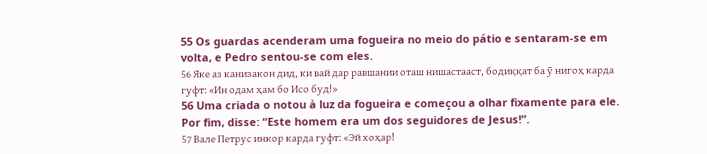55 Os guardas acenderam uma fogueira no meio do pátio e sentaram-se em volta, e Pedro sentou-se com eles.
56 Яке аз канизакон дид, ки вай дар равшании оташ нишастааст, бодиққат ба ӯ нигоҳ карда гуфт: «Ин одам ҳам бо Исо буд!»
56 Uma criada o notou à luz da fogueira e começou a olhar fixamente para ele. Por fim, disse: “Este homem era um dos seguidores de Jesus!”.
57 Вале Петрус инкор карда гуфт: «Эй хоҳар!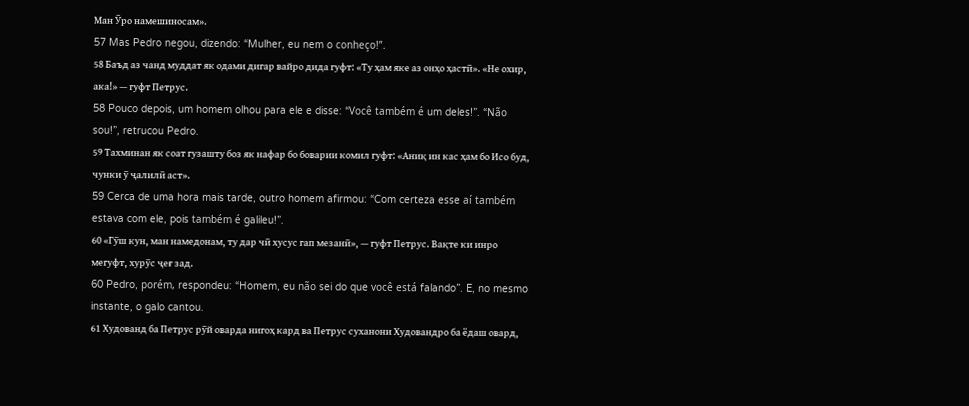Ман Ӯро намешиносам».
57 Mas Pedro negou, dizendo: “Mulher, eu nem o conheço!”.
58 Баъд аз чанд муддат як одами дигар вайро дида гуфт: «Ту ҳам яке аз онҳо ҳастӣ». «Не охир, ака!» — гуфт Петрус.
58 Pouco depois, um homem olhou para ele e disse: “Você também é um deles!”. “Não sou!”, retrucou Pedro.
59 Тахминан як соат гузашту боз як нафар бо боварии комил гуфт: «Аниқ ин кас ҳам бо Исо буд, чунки ӯ ҷалилӣ аст».
59 Cerca de uma hora mais tarde, outro homem afirmou: “Com certeza esse aí também estava com ele, pois também é galileu!”.
60 «Гӯш кун, ман намедонам, ту дар чӣ хусус гап мезанӣ», — гуфт Петрус. Вақте ки инро мегуфт, хурӯс ҷеғ зад.
60 Pedro, porém, respondeu: “Homem, eu não sei do que você está falando”. E, no mesmo instante, o galo cantou.
61 Худованд ба Петрус рӯй оварда нигоҳ кард ва Петрус суханони Худовандро ба ёдаш овард,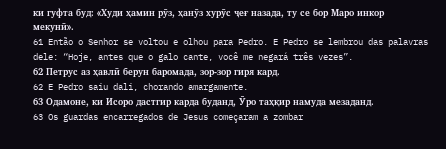ки гуфта буд: «Худи ҳамин рӯз, ҳанӯз хурӯс ҷеғ назада, ту се бор Маро инкор мекунӣ».
61 Então o Senhor se voltou e olhou para Pedro. E Pedro se lembrou das palavras dele: “Hoje, antes que o galo cante, você me negará três vezes”.
62 Петрус аз ҳавлӣ берун баромада, зор-зор гиря кард.
62 E Pedro saiu dali, chorando amargamente.
63 Одамоне, ки Исоро дастгир карда буданд, Ӯро таҳқир намуда мезаданд.
63 Os guardas encarregados de Jesus começaram a zombar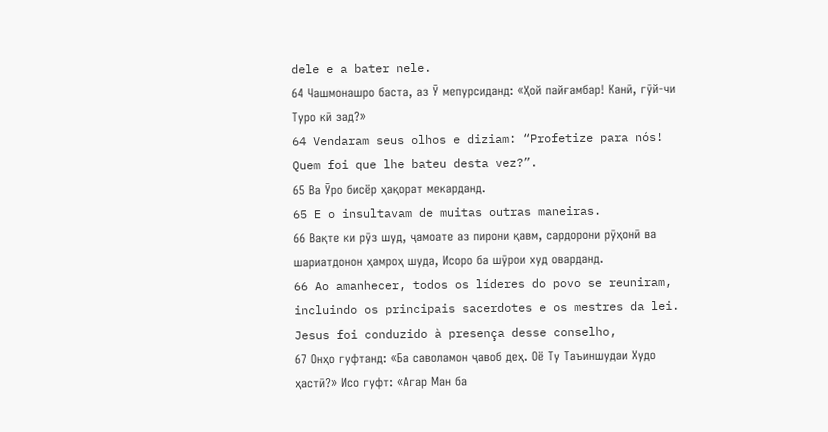dele e a bater nele.
64 Чашмонашро баста, аз Ӯ мепурсиданд: «Ҳой пайғамбар! Канӣ, гӯй-чи Туро кӣ зад?»
64 Vendaram seus olhos e diziam: “Profetize para nós! Quem foi que lhe bateu desta vez?”.
65 Ва Ӯро бисёр ҳақорат мекарданд.
65 E o insultavam de muitas outras maneiras.
66 Вақте ки рӯз шуд, ҷамоате аз пирони қавм, сардорони рӯҳонӣ ва шариатдонон ҳамроҳ шуда, Исоро ба шӯрои худ оварданд.
66 Ao amanhecer, todos os líderes do povo se reuniram, incluindo os principais sacerdotes e os mestres da lei. Jesus foi conduzido à presença desse conselho,
67 Онҳо гуфтанд: «Ба саволамон ҷавоб деҳ. Оё Ту Таъиншудаи Худо ҳастӣ?» Исо гуфт: «Агар Ман ба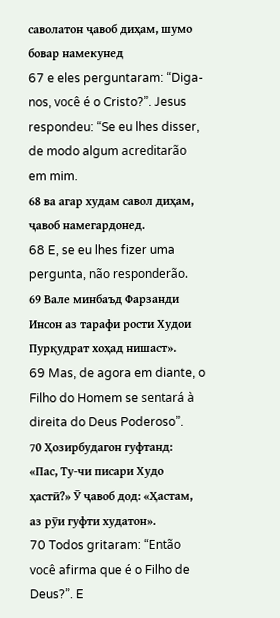саволатон ҷавоб диҳам, шумо бовар намекунед
67 e eles perguntaram: “Diga-nos, você é o Cristo?”. Jesus respondeu: “Se eu lhes disser, de modo algum acreditarão em mim.
68 ва агар худам савол диҳам, ҷавоб намегардонед.
68 E, se eu lhes fizer uma pergunta, não responderão.
69 Вале минбаъд Фарзанди Инсон аз тарафи рости Худои Пурқудрат хоҳад нишаст».
69 Mas, de agora em diante, o Filho do Homem se sentará à direita do Deus Poderoso”.
70 Ҳозирбудагон гуфтанд: «Пас, Ту-чи писари Худо ҳастӣ?» Ӯ ҷавоб дод: «Ҳастам, аз рӯи гуфти худатон».
70 Todos gritaram: “Então você afirma que é o Filho de Deus?”. E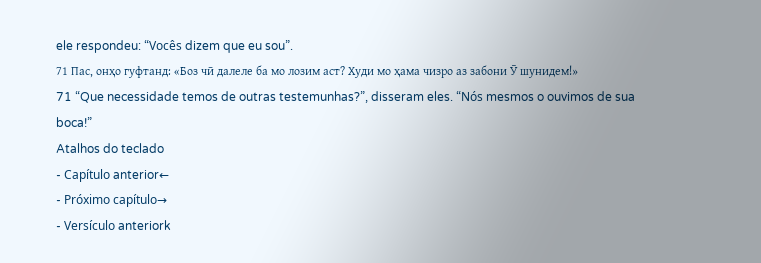ele respondeu: “Vocês dizem que eu sou”.
71 Пас, онҳо гуфтанд: «Боз чӣ далеле ба мо лозим аст? Худи мо ҳама чизро аз забони Ӯ шунидем!»
71 “Que necessidade temos de outras testemunhas?”, disseram eles. “Nós mesmos o ouvimos de sua boca!”
Atalhos do teclado
- Capítulo anterior←
- Próximo capítulo→
- Versículo anteriork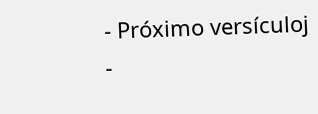- Próximo versículoj
-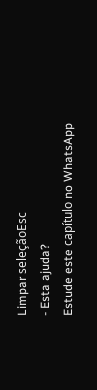Limpar seleçãoEsc
- Esta ajuda?
Estude este capítulo no WhatsApp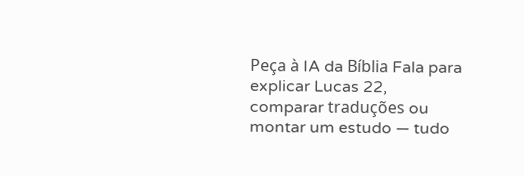Peça à IA da Bíblia Fala para explicar Lucas 22, comparar traduções ou montar um estudo — tudo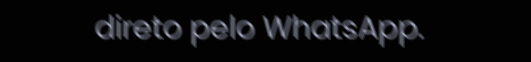direto pelo WhatsApp.